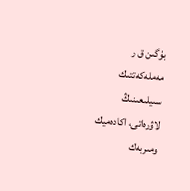بۇگىن ق ر مەملەكەتتىك سىيلىعىنىڭ لاۋرەاتى، اكادەميك ومىربەك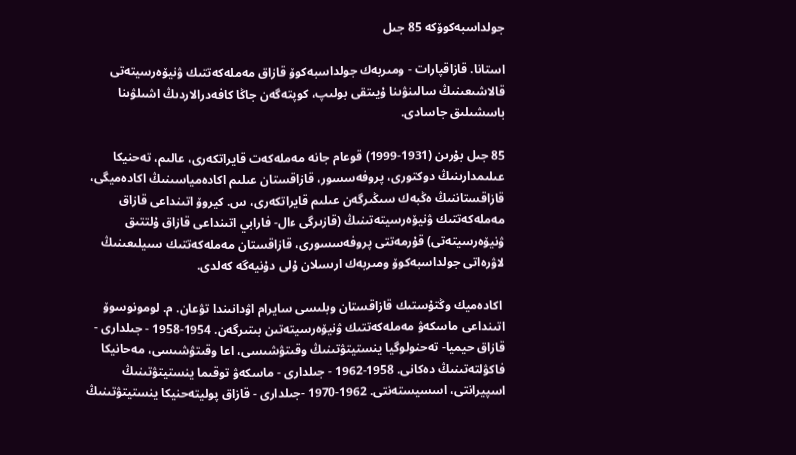جولداسبەكوۆكە 85 جىل

استانا. قازاقپارات - ومىربەك جولداسبەكوۆ قازاق مەملەكەتتىك ۋنيۆەرسيتەتى قالاشىعىنىڭ سالىنۋىنا ۇيىتقى بولىپ، كوپتەگەن جاڭا كافەدرالاردىڭ اشىلۋىنا باسشىلىق جاسادى.

85 جىل بۇرىن (1931-1999) قوعام جانە مەملەكەت قايراتكەرى، عالىم، تەحنيكا عىلىمدارىنىڭ دوكتورى، پروفەسسور، قازاقستان عىلىم اكادەمياسىنىڭ اكادەميگى، قازاقستاننىڭ ەڭبەك سىڭىرگەن عىلىم قايراتكەرى، س. كيروۆ اتىنداعى قازاق مەملەكەتتىك ۋنيۆەرسيتەتىنىڭ (قازىرگى ءال- فارابي اتىنداعى قازاق ۇلتتىق ۋنيۆەرسيتەتى) قۇرمەتتى پروفەسسورى، قازاقستان مەملەكەتتىك سىيلىعىنىڭ لاۋرەاتى جولداسبەكوۆ ومىربەك ارىسلان ۇلى دۇنيەگە كەلدى.

 اكادەميك وڭتۇستىك قازاقستان وبلىسى سايرام اۋدانىندا تۋعان. م. لومونوسوۆ اتىنداعى ماسكەۋ مەملەكەتتىك ۋنيۆەرسيتەتىن بىتىرگەن. 1954-1958 - جىلدارى - قازاق حيميا- تەحنولوگيا ينستيتۋتىنىڭ وقىتۋشىسى، اعا وقىتۋشىسى، مەحانيكا فاكۋلتەتىنىڭ دەكانى. 1958-1962 - جىلدارى - ماسكەۋ توقىما ينستيتۋتىنىڭ اسپيرانتى، اسسيستەنتى. 1962-1970 -جىلدارى - قازاق پوليتەحنيكا ينستيتۋتىنىڭ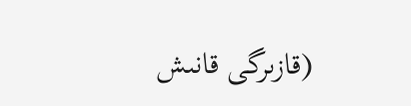(قازىرگى قانىش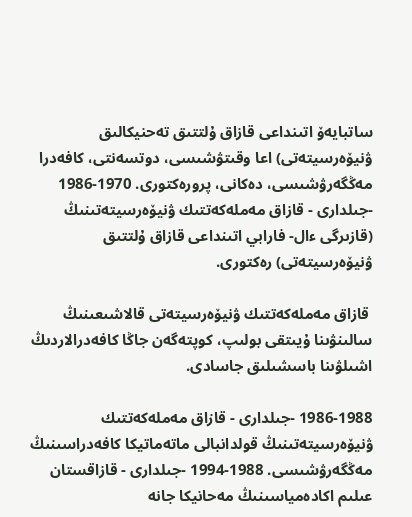ساتبايەۆ اتىنداعى قازاق ۇلتتىق تەحنيكالىق ۋنيۆەرسيتەتى) اعا وقىتۋشىسى، دوتسەنتى، كافەدرا مەڭگەرۋشىسى، دەكانى، پرورەكتورى. 1970-1986 -جىلدارى - قازاق مەملەكەتتىك ۋنيۆەرسيتەتىنىڭ (قازىرگى ءال- فارابي اتىنداعى قازاق ۇلتتىق ۋنيۆەرسيتەتى) رەكتورى.

 قازاق مەملەكەتتىك ۋنيۆەرسيتەتى قالاشىعىنىڭ سالىنۋىنا ۇيىتقى بولىپ، كوپتەگەن جاڭا كافەدرالاردىڭ اشىلۋىنا باسشىلىق جاسادى.

1986-1988 -جىلدارى - قازاق مەملەكەتتىك ۋنيۆەرسيتەتىنىڭ قولدانبالى ماتەماتيكا كافەدراسىنىڭ مەڭگەرۋشىسى. 1988-1994 -جىلدارى - قازاقستان عىلىم اكادەمياسىنىڭ مەحانيكا جانە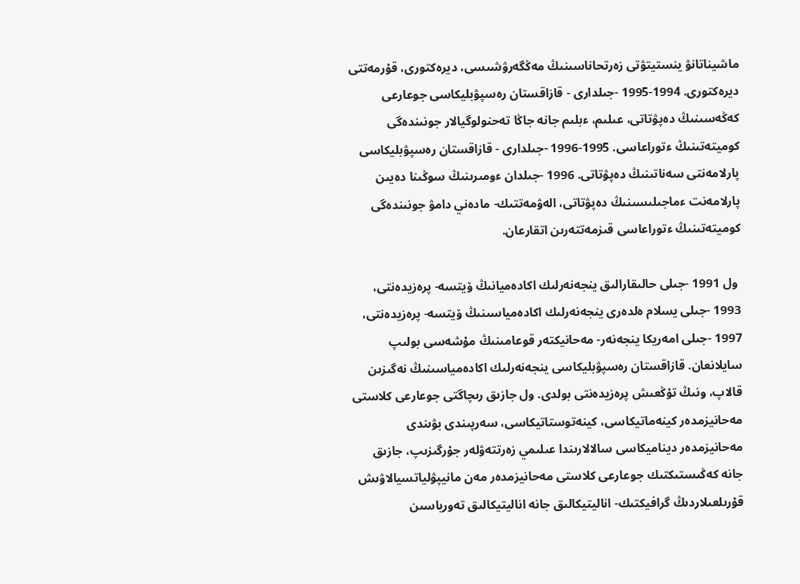ماشيناتانۋ ينستيتۋتى زەرتحاناسىنىڭ مەڭگەرۋشىسى، ديرەكتورى، قۇرمەتتى ديرەكتورى. 1994-1995 -جىلدارى - قازاقستان رەسپۋبليكاسى جوعارعى كەڭەسىنىڭ دەپۋتاتى، عىلىم، ءبلىم جانە جاڭا تەحنولوگيالار جونىندەگى كوميتەتىنىڭ ءتوراعاسى. 1995-1996 -جىلدارى - قازاقستان رەسپۋبليكاسى پارلامەنتى سەناتىنىڭ دەپۋتاتى. 1996 -جىلدان ءومىرىنىڭ سوڭىنا دەيىن پارلامەنت ءماجىلىسىنىڭ دەپۋتاتى، الەۋمەتتىك- مادەني دامۋ جونىندەگى كوميتەتىنىڭ ءتوراعاسى قىزمەتتەرىن اتقارعان.

 ول 1991 -جىلى حالىقارالىق ينجەنەرلىك اكادەميانىڭ ۆيتسە- پرەزيدەنتى، 1993 -جىلى يسلام ەلدەرى ينجەنەرلىك اكادەمياسىنىڭ ۆيتسە- پرەزيدەنتى، 1997 -جىلى امەريكا ينجەنەر- مەحانيكتەر قوعامىنىڭ مۇشەسى بولىپ سايلانعان. قازاقستان رەسپۋبليكاسى ينجەنەرلىك اكادەمياسىنىڭ نەگىزىن قالاپ، ونىڭ تۇڭعىش پرەزيدەنتى بولدى. ول جازىق رىچاگتى جوعارعى كلاستى مەحانيزمدەر كينەماتيكاسى، كينەتوستاتيكاسى، سەرپىندى بۋىندى مەحانيزمدەر ديناميكاسى سالالارىندا عىلىمي زەرتتەۋلەر جۇرگىزىپ، جازىق جانە كەڭىستىكتىك جوعارعى كلاستى مەحانيزمدەر مەن مانيپۋلياتسيالاۋىش قۇرىلعىلاردىڭ گرافيكتىك- اناليتيكالىق جانە اناليتيكالىق تەورياسىن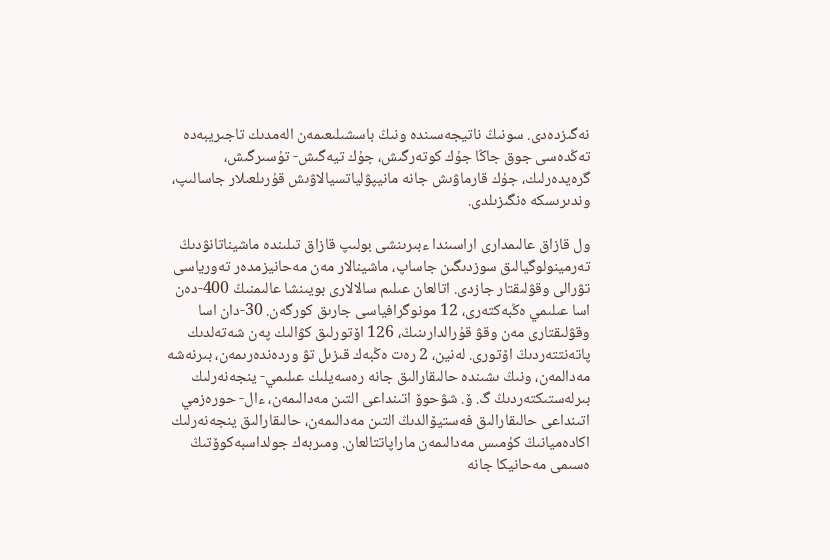نەگىزدەدى. سونىڭ ناتيجەسىندە ونىڭ باسشىلىعىمەن الەمدىك تاجىريبەدە تەڭدەسى جوق جاڭا جۇك كوتەرگىش، جۇك تيەگىش- تۇسىرگىش، گرەيدەرلىك، جۇك قارماۋىش جانە مانيپۋلياتسيالاۋىش قۇرىلعىلار جاسالىپ، وندىرىسكە ەنگىزىلدى.

ول قازاق عالىمدارى اراسىندا ءبىرىنشى بولىپ قازاق تىلىندە ماشيناتانۋدىڭ تەرمينولوگيالىق سوزدىگىن جاساپ، ماشينالار مەن مەحانيزمدەر تەورياسى تۋرالى وقۋلىقتار جازدى. اتالعان عىلىم سالالارى بويىنشا عالىمنىڭ 400-دەن اسا عىلىمي ەڭبەكتەرى، 12 مونوگرافياسى جارىق كورگەن. 30-دان اسا وقۋلىقتارى مەن وقۋ قۇرالدارىنىڭ، 126 اۆتورلىق كۋالىك پەن شەتەلدىك پاتەنتتەردىڭ اۆتورى. لەنين، 2 رەت ەڭبەك قىزىل تۋ وردەندەرىمەن، بىرنەشە مەدالمەن، ونىڭ ىشىندە حالىقارالىق جانە رەسەيلىك عىلىمي- ينجەنەرلىك بىرلەستىكتەردىڭ گ. ۆ. شۋحوۆ اتىنداعى التىن مەدالىمەن، ءال- حورەزمي اتىنداعى حالىقارالىق فەستيۆالدىڭ التىن مەدالىمەن، حالىقارالىق ينجەنەرلىك اكادەميانىڭ كۇمىس مەدالىمەن ماراپاتتالعان. ومىربەك جولداسبەكوۆتىڭ ەسىمى مەحانيكا جانە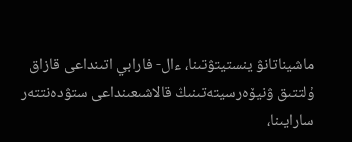ماشيناتانۋ ينستيتۋتىنا، ءال- فارابي اتىنداعى قازاق ۇلتتىق ۋنيۆەرسيتەتىنىڭ قالاشىعىنداعى ستۋدەنتتەر سارايىنا،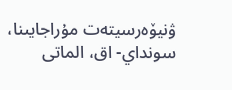ۋنيۆەرسيتەت مۇراجايىنا، سونداي- اق، الماتى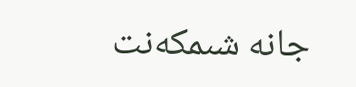جانە شىمكەنت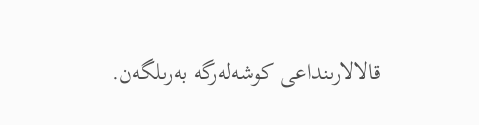قالالارىنداعى كوشەلەرگە بەرىلگەن.